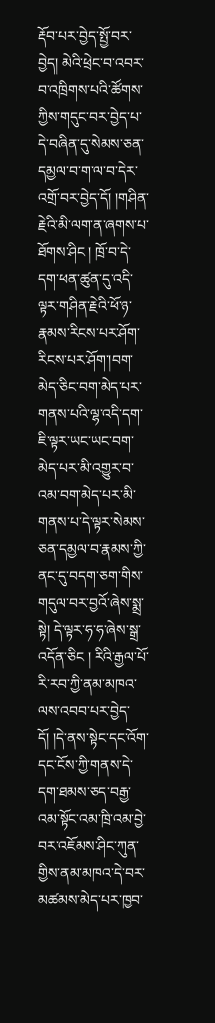རྡོབ་པར་བྱེད་སྤྱོ་བར་བྱེད། མེའི་ཕྲེང་བ་འབར་བ་འཁྲིགས་པའི་ཚོགས་ཀྱིས་གདུང་བར་བྱེད་པ་དེ་བཞིན་དུ་སེམས་ཅན་དམྱལ་བ་ག་ལ་བ་དེར་འགྲོ་བར་བྱེད་དོ། །གཤིན་རྗེའི་མི་ལག་ན་ཞགས་པ་ཐོགས་ཤིང ། ཁྲོ་བ་དེ་དག་ཕན་ཚུན་དུ་འདི་ལྟར་གཤིན་རྗེའི་ཕོ་ཉ་རྣམས་རིངས་པར་ཤོག་རིངས་པར་ཤོག་།བག་མེད་ཅིང་བག་མེད་པར་གནས་པའི་ལྷ་འདི་དག་ཇི་ལྟར་ཡང་ཡང་བག་མེད་པར་མི་འགྱུར་བ་འམ་བག་མེད་པར་མི་གནས་པ་དེ་ལྟར་སེམས་ཅན་དམྱལ་བ་རྣམས་ཀྱི་ནང་དུ་བདག་ཅག་གིས་གདུལ་བར་བྱའོ་ཞེས་སྨྲ་སྟེ། དེ་ལྟར་ཧ་ཧ་ཞེས་སྒྲ་འདོན་ཅིང ། རིའི་རྒྱལ་པོ་རི་རབ་ཀྱི་ནམ་མཁའ་ལས་འབབ་པར་བྱེད་དོ། །དེ་ནས་སྟེང་དང་འོག་དང་ངོས་ཀྱི་གནས་དེ་དག་ཐམས་ཅད་བརྒྱ་འམ་སྟོང་འམ་ཁྲི་འམ་བྱེ་བར་འཇོམས་ཤིང་ཀུན་གྱིས་ནམ་མཁའ་དེ་བར་མཚམས་མེད་པར་ཁྱབ་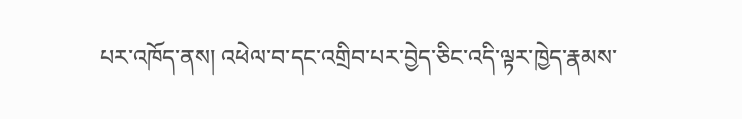པར་འཁོད་ནས། འཕེལ་བ་དང་འགྲིབ་པར་བྱེད་ཅིང་འདི་ལྟར་ཁྱེད་རྣམས་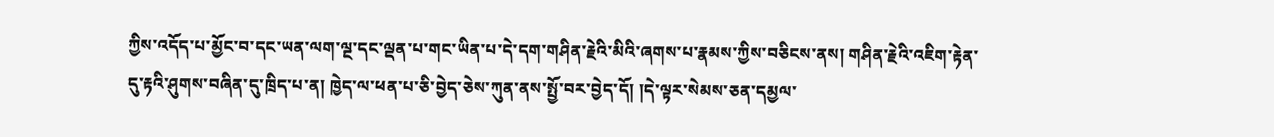ཀྱིས་འདོད་པ་མྱོང་བ་དང་ཡན་ལག་ལྔ་དང་ལྡན་པ་གང་ཡིན་པ་དེ་དག་གཤིན་རྗེའི་མིའི་ཞགས་པ་རྣམས་ཀྱིས་བཅིངས་ནས། གཤིན་རྗེའི་འཇིག་རྟེན་དུ་རྟའི་ཤུགས་བཞིན་དུ་ཁྲིད་པ་ན། ཁྱེད་ལ་ཕན་པ་ཅི་བྱེད་ཅེས་ཀུན་ནས་སྤྱོ་བར་བྱེད་དོ། །དེ་ལྟར་སེམས་ཅན་དམྱལ་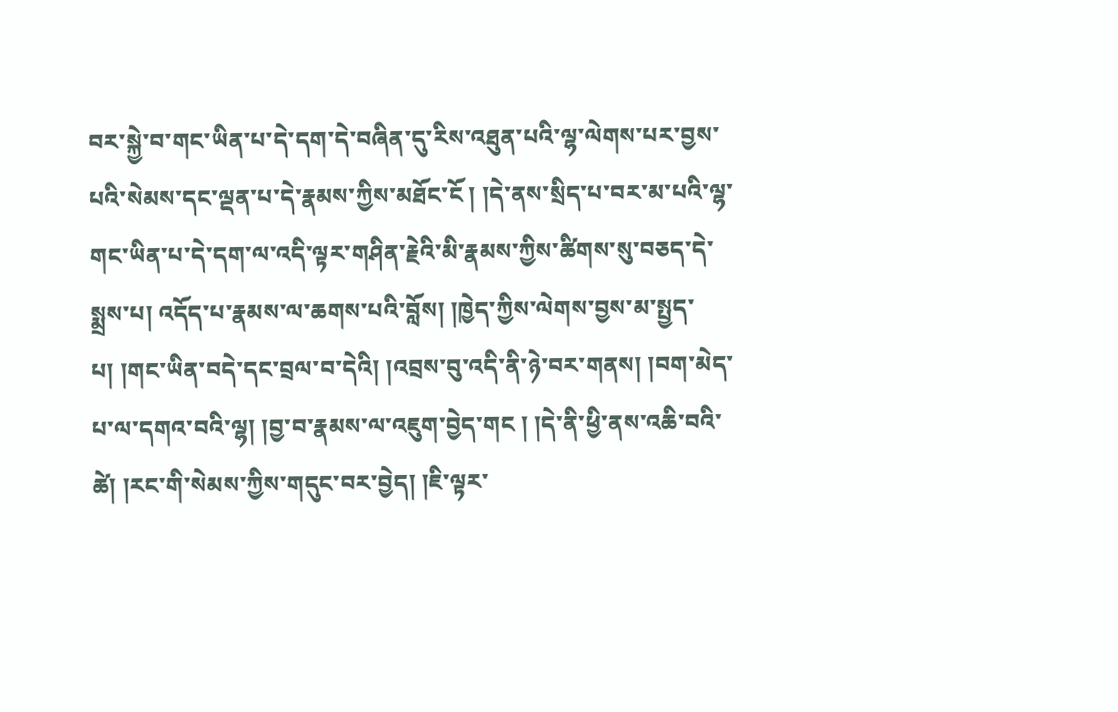བར་སྐྱེ་བ་གང་ཡིན་པ་དེ་དག་དེ་བཞིན་དུ་རིས་འཐུན་པའི་ལྷ་ལེགས་པར་བྱས་པའི་སེམས་དང་ལྡན་པ་དེ་རྣམས་ཀྱིས་མཐོང་ངོ ། །དེ་ནས་སྲིད་པ་བར་མ་པའི་ལྷ་གང་ཡིན་པ་དེ་དག་ལ་འདི་ལྟར་གཤིན་རྗེའི་མི་རྣམས་ཀྱིས་ཚིགས་སུ་བཅད་དེ་སྨྲས་པ། འདོད་པ་རྣམས་ལ་ཆགས་པའི་བློས། །ཁྱེད་ཀྱིས་ལེགས་བྱས་མ་སྤྱད་པ། །གང་ཡིན་བདེ་དང་བྲལ་བ་དེའི། །འབྲས་བུ་འདི་ནི་ཉེ་བར་གནས། །བག་མེད་པ་ལ་དགའ་བའི་ལྷ། །བྱ་བ་རྣམས་ལ་འཇུག་བྱེད་གང ། །དེ་ནི་ཕྱི་ནས་འཆི་བའི་ཚེ། །རང་གི་སེམས་ཀྱིས་གདུང་བར་བྱེད། །ཇི་ལྟར་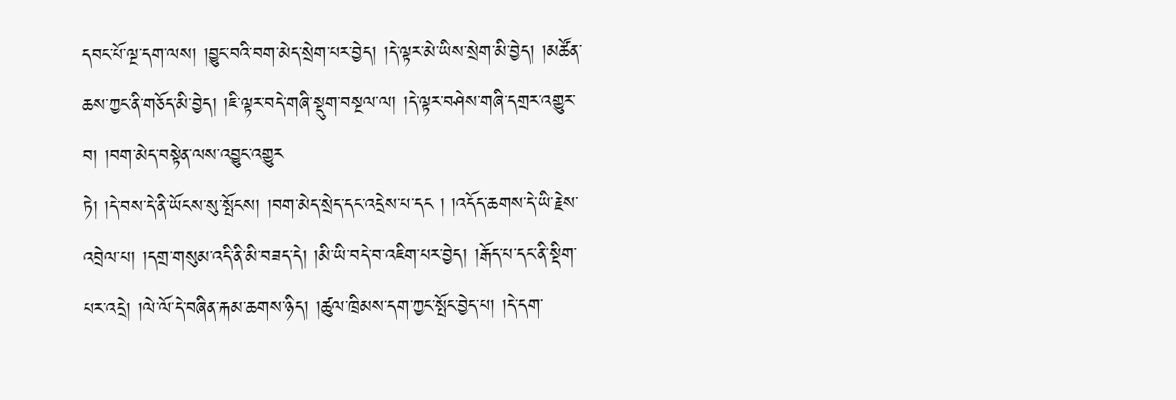དབང་པོ་ལྔ་དག་ལས། །བྱུང་བའི་བག་མེད་སྲེག་པར་བྱེད། །དེ་ལྟར་མེ་ཡིས་སྲེག་མི་བྱེད། །མཚོན་ཆས་ཀྱང་ནི་གཅོད་མི་བྱེད། །ཇི་ལྟར་བདེ་གཞི་སྡུག་བསྔལ་ལ། །དེ་ལྟར་བཤེས་གཞི་དགྲར་འགྱུར་བ། །བག་མེད་བསྟེན་ལས་འབྱུང་འགྱུར
ཏེ། །དེ་བས་དེ་ནི་ཡོངས་སུ་སྤོངས། །བག་མེད་སྲེད་དང་འདྲེས་པ་དང ། །འདོད་ཆགས་དེ་ཡི་རྗེས་འབྲེལ་པ། །དགྲ་གསུམ་འདི་ནི་མི་བཟད་དེ། །མི་ཡི་བདེ་བ་འཇིག་པར་བྱེད། །རྒོད་པ་དང་ནི་སྡིག་པར་འདྲེ། །ལེ་ལོ་དེ་བཞིན་རྐམ་ཆགས་ཉིད། །ཚུལ་ཁྲིམས་དག་ཀྱང་སྤོང་བྱེད་པ། །དེ་དག་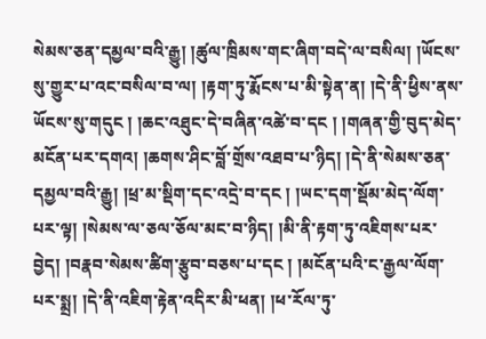སེམས་ཅན་དམྱལ་བའི་རྒྱུ། །ཚུལ་ཁྲིམས་གང་ཞིག་བདེ་ལ་བསིལ། །ཡོངས་སུ་གྱུར་པ་འང་བསིལ་བ་ལ། །རྟག་ཏུ་རྨོངས་པ་མི་སྟེན་ན། །དེ་ནི་ཕྱིས་ནས་ཡོངས་སུ་གདུང ། །ཆང་འཐུང་དེ་བཞིན་འཚེ་བ་དང ། །གཞན་གྱི་བུད་མེད་མངོན་པར་དགའ། །ཆགས་ཤིང་བློ་གྲོས་འཐབ་པ་ཉིད། །དེ་ནི་སེམས་ཅན་དམྱལ་བའི་རྒྱུ། །ཕྲ་མ་སྡིག་དང་འདྲེ་བ་དང ། །ཡང་དག་སྡོམ་མེད་ལོག་པར་ལྟ། །སེམས་ལ་ཅལ་ཅོལ་མང་བ་ཉིད། །མི་ནི་རྟག་ཏུ་འཇིགས་པར་བྱེད། །བརྣབ་སེམས་ཚིག་རྩུབ་བཅས་པ་དང ། །མངོན་པའི་ང་རྒྱལ་ལོག་པར་སྨྲ། །དེ་ནི་འཇིག་རྟེན་འདིར་མི་ཕན། །ཕ་རོལ་ཏུ་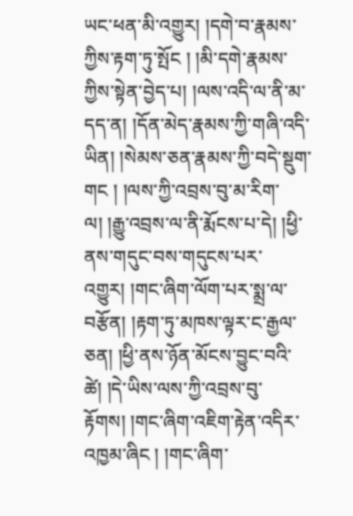ཡང་ཕན་མི་འགྱུར། །དགེ་བ་རྣམས་ཀྱིས་རྟག་ཏུ་སྤོང ། །མི་དགེ་རྣམས་ཀྱིས་སྟེན་བྱེད་པ། །ལས་འདི་ལ་ནི་མ་དད་ན། །དོན་མེད་རྣམས་ཀྱི་གཞི་འདི་ཡིན། །སེམས་ཅན་རྣམས་ཀྱི་བདེ་སྡུག་གང ། །ལས་ཀྱི་འབྲས་བུ་མ་རིག་ལ། །རྒྱུ་འབྲས་ལ་ནི་རྨོངས་པ་དེ། །ཕྱི་ནས་གདུང་བས་གདུངས་པར་འགྱུར། །གང་ཞིག་ལོག་པར་སྨྲ་ལ་བརྩོན། །རྟག་ཏུ་མཁས་ལྟར་ང་རྒྱལ་ཅན། །ཕྱི་ནས་ཉོན་མོངས་བྱུང་བའི་ཚེ། །དེ་ཡིས་ལས་ཀྱི་འབྲས་བུ་རྟོགས། །གང་ཞིག་འཇིག་རྟེན་འདིར་འཁྱམ་ཞིང ། །གང་ཞིག་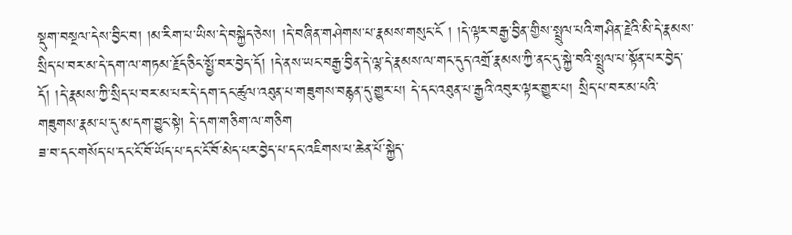སྡུག་བསྔལ་དེས་བྱིང་བ། །མ་རིག་པ་ཡིས་དེ་བསྐྱེད་ཅེས། །དེ་བཞིན་གཤེགས་པ་རྣམས་གསུང་ངོ ། །དེ་ལྟར་བརྒྱ་བྱིན་གྱིས་སྤྲུལ་པའི་གཤིན་རྗེའི་མི་དེ་རྣམས་སྲིད་པ་བར་མ་དེ་དག་ལ་གཏམ་རྗོད་ཅིང་སྤྱོ་བར་བྱེད་དོ། །དེ་ནས་ཡང་བརྒྱ་བྱིན་དེ་ལྷ་དེ་རྣམས་ལ་གང་དུད་འགྲོ་རྣམས་ཀྱི་ནང་དུ་སྐྱེ་བའི་སྤྲུལ་པ་སྟོན་པར་བྱེད་དོ། །དེ་རྣམས་ཀྱི་སྲིད་པ་བར་མ་པར་དེ་དག་དང་ཚུལ་འཐུན་པ་གཟུགས་བརྙན་དུ་གྱུར་པ། དེ་དང་འཐུན་པ་རྒྱའི་འབུར་ལྟར་གྱུར་པ། སྲིད་པ་བར་མ་པའི་གཟུགས་རྣམ་པ་དུ་མ་དག་བྱུང་སྟེ། དེ་དག་གཅིག་ལ་གཅིག
ཟ་བ་དང་གསོད་པ་དང་ངོ་བོ་ཡོད་པ་དང་ངོ་བོ་མེད་པར་བྱེད་པ་དང་འཇིགས་པ་ཆེན་པོ་སྐྱེད་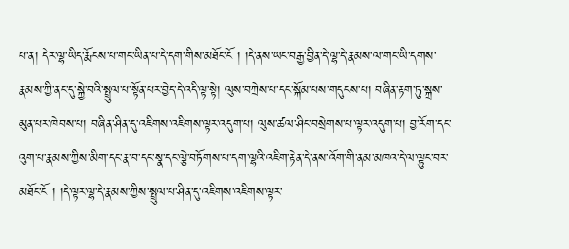པ་ན། དེར་ལྷ་ཡིད་རྨོངས་པ་གང་ཡིན་པ་དེ་དག་གིས་མཐོང་ངོ ། །དེ་ནས་ཡང་བརྒྱ་བྱིན་དེ་ལྷ་དེ་རྣམས་ལ་གང་ཡི་དགས་རྣམས་ཀྱི་ནང་དུ་སྐྱེ་བའི་སྤྲུལ་པ་སྟོན་པར་བྱེད་དེ་འདི་ལྟ་སྟེ། ལུས་བཀྲེས་པ་དང་སྐོམ་པས་གདུངས་པ། བཞིན་རྟག་ཏུ་སྐྲས་མུན་པར་ཁེབས་པ། བཞིན་ཤིན་དུ་འཇིགས་འཇིགས་ལྟར་འདུག་པ། ལུས་ཚལ་ཤིང་བསྲེགས་པ་ལྟར་འདུག་པ། བྱ་རོག་དང་འུག་པ་རྣམས་ཀྱིས་མིག་དང་རྣ་བ་དང་སྣ་དང་ལྕེ་བཏོགས་པ་དག་ལྷའི་འཇིག་རྟེན་དེ་ནས་འོག་གི་ནམ་མཁའ་དེ་ལ་ལྟུང་བར་མཐོང་ངོ ། །དེ་ལྟར་ལྷ་དེ་རྣམས་ཀྱིས་སྤྲུལ་པ་ཤིན་དུ་འཇིགས་འཇིགས་ལྟར་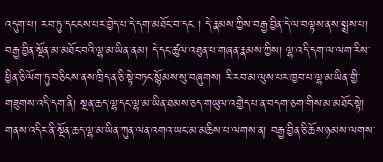འདུག་པ། རབ་ཏུ་དངངས་པར་བྱེད་པ་དེ་དག་མཐོང་བ་དང ། དེ་རྣམས་ཀྱིས་བརྒྱ་བྱིན་དེ་ལ་བལྟས་ནས་སྨྲས་པ། བརྒྱ་བྱིན་སྔོན་མ་མཐོང་བའི་ལྷ་མ་ཡིན་ནམ། དེ་དང་ཚུལ་འཐུན་པ་གཞན་རྣམས་ཀྱིས། ལྷ་འདི་དག་ལ་ལག་རིས་ཕྱིན་ཅི་ལོག་ཏུ་བཅིངས་ནས་ཁྲིད་ན་ཅི་སྟེ་བཏང་སྙོམས་སུ་བཞུགས། རི་རབ་མ་ལུས་པར་ཁྱབ་པ་ལྷ་མ་ཡིན་གྱི་གཟུགས་འདི་དག་ནི། སྔན་ཆད་ལྷ་དང་ལྷ་མ་ཡིན་ཐམས་ཅད་གཡུལ་འགྱེད་པ་ན་བདག་ཅག་གིས་མ་མཐོང་སྟེ། གནས་འདིར་ནི་སྔོན་ཆད་ལྷ་མ་ཡིན་ཀུན་ལན་འགའ་ཡང་མ་མཆིས་པ་ལགས་ན། བརྒྱ་བྱིན་ཅི་ཆོས་ཉམས་ལགས་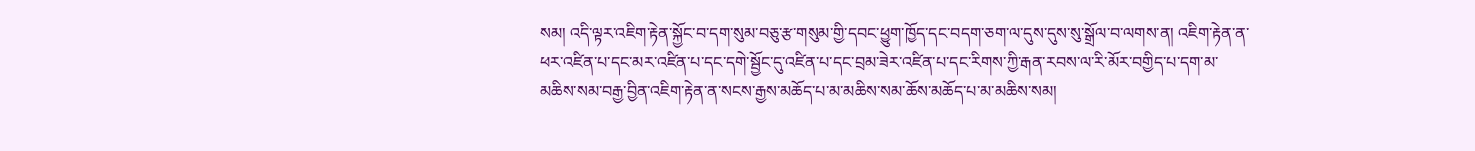སམ། འདི་ལྟར་འཇིག་རྟེན་སྐྱོང་བ་དག་སུམ་བཅུ་རྩ་གསུམ་གྱི་དབང་ཕྱུག་ཁྱོད་དང་བདག་ཅག་ལ་དུས་དུས་སུ་སྒྲོལ་བ་ལགས་ན། འཇིག་རྟེན་ན་ཕར་འཛིན་པ་དང་མར་འཛིན་པ་དང་དགེ་སྦྱོང་དུ་འཛིན་པ་དང་བྲམ་ཟེར་འཛིན་པ་དང་རིགས་ཀྱི་རྒན་རབས་ལ་རི་མོར་བགྱིད་པ་དག་མ་མཆིས་སམ་བརྒྱ་བྱིན་འཇིག་རྟེན་ན་སངས་རྒྱས་མཆོད་པ་མ་མཆིས་སམ་ཆོས་མཆོད་པ་མ་མཆིས་སམ།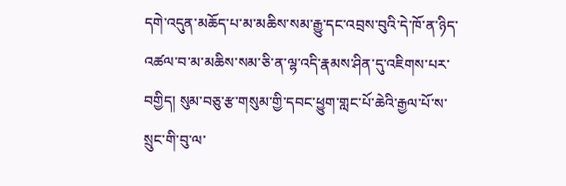དགེ་འདུན་མཆོད་པ་མ་མཆིས་སམ་རྒྱུ་དང་འབྲས་བུའི་དེ་ཁོ་ན་ཉིད་འཚལ་བ་མ་མཆིས་སམ་ཅི་ན་ལྷ་འདི་རྣམས་ཤིན་དུ་འཇིགས་པར་བགྱིད། སུམ་བཅུ་རྩ་གསུམ་གྱི་དབང་ཕྱུག་གླང་པོ་ཆེའི་རྒྱལ་པོ་ས་སྲུང་གི་བུ་ལ་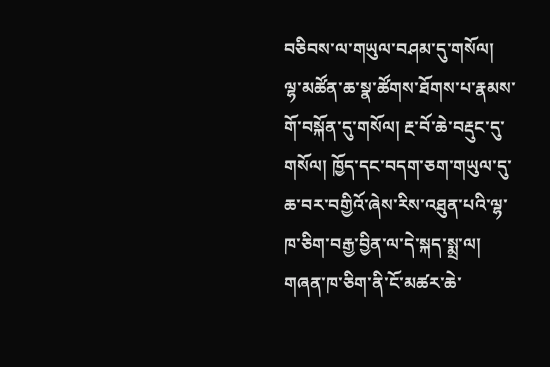བཅིབས་ལ་གཡུལ་བཤམ་དུ་གསོལ།
ལྷ་མཚོན་ཆ་སྣ་ཚོགས་ཐོགས་པ་རྣམས་གོ་བསྐོན་དུ་གསོལ། རྔ་བོ་ཆེ་བརྡུང་དུ་གསོལ། ཁྱོད་དང་བདག་ཅག་གཡུལ་དུ་ཆ་བར་བགྱིའོ་ཞེས་རིས་འཐུན་པའི་ལྷ་ཁ་ཅིག་བརྒྱ་བྱིན་ལ་དེ་སྐད་སྨྲ་ལ། གཞན་ཁ་ཅིག་ནི་ངོ་མཚར་ཆེ་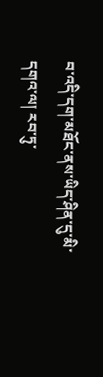བ་འདི་དག་མཐོང་ནས་ཡིད་ཤིན་དུ་མི་དགའ་ལ། རབ་ཏུ་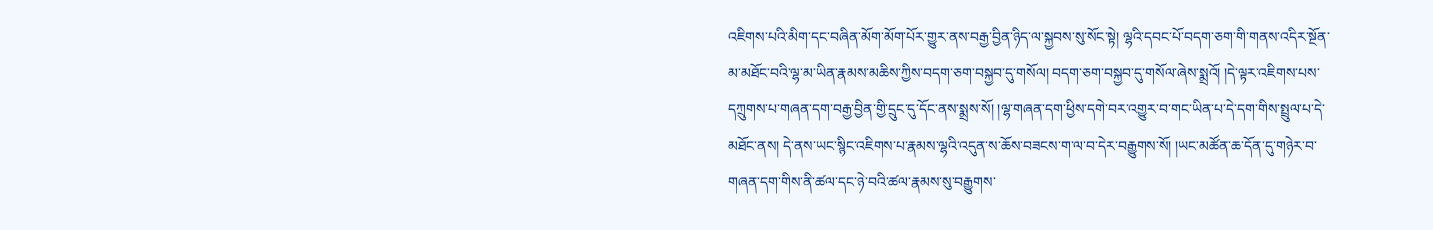འཇིགས་པའི་མིག་དང་བཞིན་མོག་མོག་པོར་གྱུར་ནས་བརྒྱ་བྱིན་ཉིད་ལ་སྐྱབས་སུ་སོང་སྟེ། ལྷའི་དབང་པོ་བདག་ཅག་གི་གནས་འདིར་སྔོན་མ་མཐོང་བའི་ལྷ་མ་ཡིན་རྣམས་མཆིས་ཀྱིས་བདག་ཅག་བསྐྱབ་དུ་གསོལ། བདག་ཅག་བསྐྱབ་དུ་གསོལ་ཞེས་སྨྲའོ། །དེ་ལྟར་འཇིགས་པས་དཀྲུགས་པ་གཞན་དག་བརྒྱ་བྱིན་གྱི་དྲུང་དུ་དོང་ནས་སྨྲས་སོ། །ལྷ་གཞན་དག་ཕྱིས་དགེ་བར་འགྱུར་བ་གང་ཡིན་པ་དེ་དག་གིས་སྤྲུལ་པ་དེ་མཐོང་ནས། དེ་ནས་ཡང་སྙིང་འཇིགས་པ་རྣམས་ལྷའི་འདུན་ས་ཆོས་བཟངས་ག་ལ་བ་དེར་བརྒྱུགས་སོ། །ཡང་མཚོན་ཆ་དོན་དུ་གཉེར་བ་གཞན་དག་གིས་ནི་ཚལ་དང་ཉེ་བའི་ཚལ་རྣམས་སུ་བརྒྱུགས་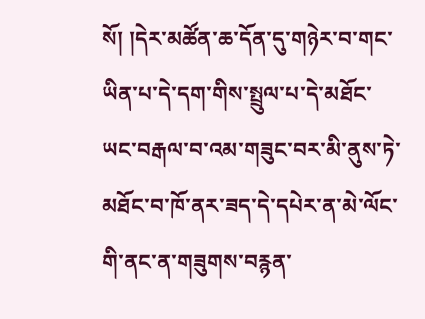སོ། །དེར་མཚོན་ཆ་དོན་དུ་གཉེར་བ་གང་ཡིན་པ་དེ་དག་གིས་སྤྲུལ་པ་དེ་མཐོང་ཡང་བརྒལ་བ་འམ་གཟུང་བར་མི་ནུས་ཏེ་མཐོང་བ་ཁོ་ནར་ཟད་དེ་དཔེར་ན་མེ་ལོང་གི་ནང་ན་གཟུགས་བརྙན་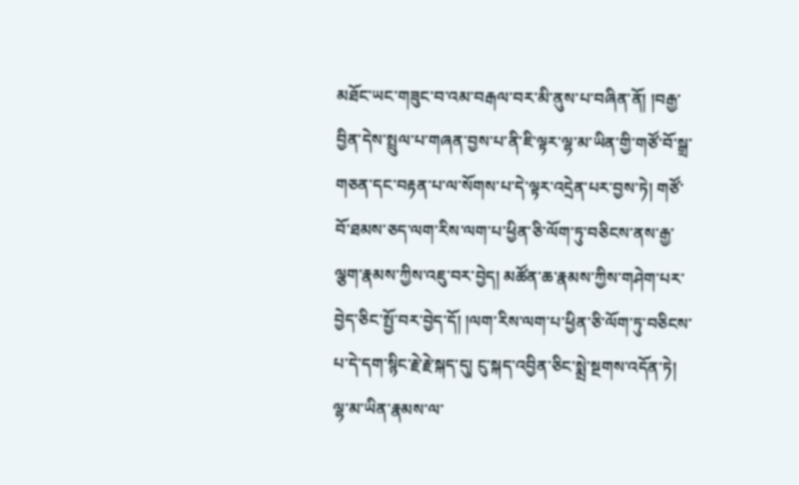མཐོང་ཡང་གཟུང་བ་འམ་བརྒལ་བར་མི་ནུས་པ་བཞིན་ནོ། །བརྒྱ་བྱིན་དེས་སྤྲུལ་པ་གཞན་བྱས་པ་ནི་ཇི་ལྟར་ལྷ་མ་ཡིན་གྱི་གཙོ་བོ་སྒྲ་གཅན་དང་བརྟན་པ་ལ་སོགས་པ་དེ་ལྟར་འདྲེན་པར་བྱས་ཏེ། གཙོ་བོ་ཐམས་ཅད་ལག་རིས་ལག་པ་ཕྱིན་ཅི་ལོག་ཏུ་བཅིངས་ནས་རྒྱ་ལྕག་རྣམས་ཀྱིས་འཇུ་བར་བྱེད། མཚོན་ཆ་རྣམས་ཀྱིས་གཤེག་པར་བྱེད་ཅིང་སྤྱོ་བར་བྱེད་དོ། །ལག་རིས་ལག་པ་ཕྱིན་ཅི་ལོག་ཏུ་བཅིངས་པ་དེ་དག་སྙིང་རྗེ་རྗེ་སྐད་དུ། ངུ་སྐད་འབྱིན་ཅིང་སྨྲེ་སྔགས་འདོན་ཏེ། ལྷ་མ་ཡིན་རྣམས་ལ་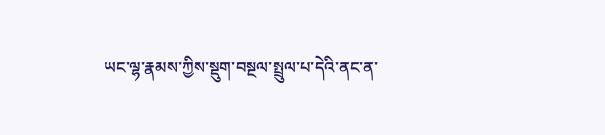ཡང་ལྷ་རྣམས་ཀྱིས་སྡུག་བསྔལ་སྤྲུལ་པ་དེའི་ནང་ན་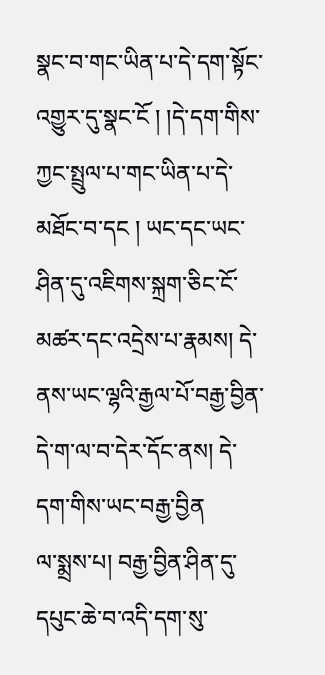སྣང་བ་གང་ཡིན་པ་དེ་དག་སྟོང་འགྱུར་དུ་སྣང་ངོ ། །དེ་དག་གིས་ཀྱང་སྤྲུལ་པ་གང་ཡིན་པ་དེ་མཐོང་བ་དང ། ཡང་དང་ཡང་ཤིན་དུ་འཇིགས་སྐྲག་ཅིང་ངོ་མཚར་དང་འདྲེས་པ་རྣམས། དེ་ནས་ཡང་ལྷའི་རྒྱལ་པོ་བརྒྱ་བྱིན་དེ་ག་ལ་བ་དེར་དོང་ནས། དེ་དག་གིས་ཡང་བརྒྱ་བྱིན
ལ་སྨྲས་པ། བརྒྱ་བྱིན་ཤིན་དུ་དཔུང་ཆེ་བ་འདི་དག་སུ་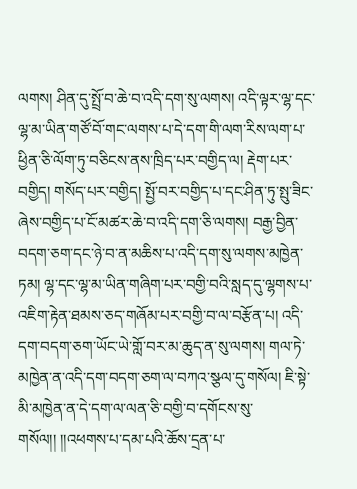ལགས། ཤིན་དུ་སྤྲོ་བ་ཆེ་བ་འདི་དག་སུ་ལགས། འདི་ལྟར་ལྷ་དང་ལྷ་མ་ཡིན་གཙོ་བོ་གང་ལགས་པ་དེ་དག་གི་ལག་རིས་ལག་པ་ཕྱིན་ཅི་ལོག་ཏུ་བཅིངས་ནས་ཁྲིད་པར་བགྱིད་ལ། རྡེག་པར་བགྱིད། གསོད་པར་བགྱིད། སྤྱོ་བར་བགྱིད་པ་དང་ཤིན་ཏུ་སྤུ་ཟིང་ཞེས་བགྱིད་པ་ངོ་མཚར་ཆེ་བ་འདི་དག་ཅི་ལགས། བརྒྱ་བྱིན་བདག་ཅག་དང་ཉེ་བ་ན་མཆིས་པ་འདི་དག་སུ་ལགས་མཁྱེན་ཏམ། ལྷ་དང་ལྷ་མ་ཡིན་གཞིག་པར་བགྱི་བའི་སླད་དུ་ལྷགས་པ་འཇིག་རྟེན་ཐམས་ཅད་གཞོམ་པར་བགྱི་བ་ལ་བརྩོན་པ། འདི་དག་བདག་ཅག་ཡོང་ཡེ་གློ་བར་མ་ཆུད་ན་སུ་ལགས། གལ་ཏེ་མཁྱེན་ན་འདི་དག་བདག་ཅག་ལ་བཀའ་སྩལ་དུ་གསོལ། ཇི་སྟེ་མི་མཁྱེན་ན་དེ་དག་ལ་ལན་ཅི་བགྱི་བ་དགོངས་སུ་གསོལ།། །།འཕགས་པ་དམ་པའི་ཆོས་དྲན་པ་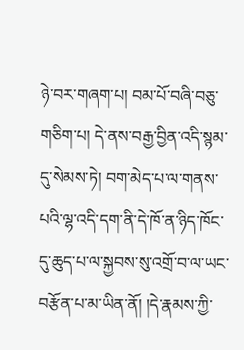ཉེ་བར་གཞག་པ། བམ་པོ་བཞི་བཅུ་གཅིག་པ། དེ་ནས་བརྒྱ་བྱིན་འདི་སྙམ་དུ་སེམས་ཏེ། བག་མེད་པ་ལ་གནས་པའི་ལྷ་འདི་དག་ནི་དེ་ཁོ་ན་ཉིད་ཁོང་དུ་ཆུད་པ་ལ་སྐྱབས་སུ་འགྲོ་བ་ལ་ཡང་བརྩོན་པ་མ་ཡིན་ནོ། །དེ་རྣམས་ཀྱི་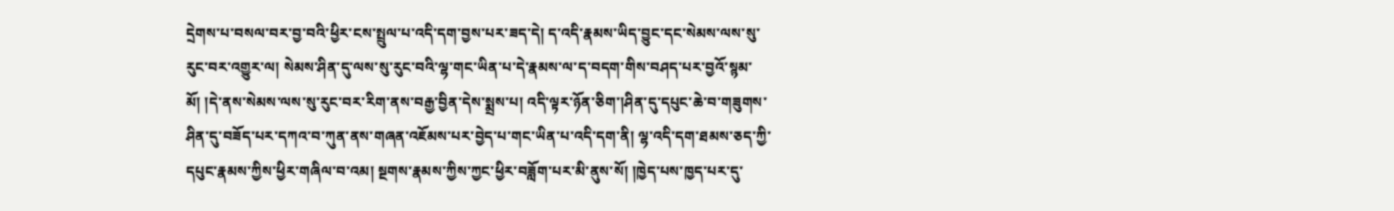དྲེགས་པ་བསལ་བར་བྱ་བའི་ཕྱིར་ངས་སྤྲུལ་པ་འདི་དག་བྱས་པར་ཟད་དེ། ད་འདི་རྣམས་ཡིད་བྱུང་དང་སེམས་ལས་སུ་རུང་བར་འགྱུར་ལ། སེམས་ཤིན་དུ་ལས་སུ་རུང་བའི་ལྷ་གང་ཡིན་པ་དེ་རྣམས་ལ་ད་བདག་གིས་བཤད་པར་བྱའོ་སྙམ་མོ། །དེ་ནས་སེམས་ལས་སུ་རུང་བར་རིག་ནས་བརྒྱ་བྱིན་དེས་སྨྲས་པ། འདི་ལྟར་ཉོན་ཅིག་།ཤིན་དུ་དཔུང་ཆེ་བ་གཟུགས་ཤིན་དུ་བཟོད་པར་དཀའ་བ་ཀུན་ནས་གཞན་འཇོམས་པར་བྱེད་པ་གང་ཡིན་པ་འདི་དག་ནི། ལྷ་འདི་དག་ཐམས་ཅད་ཀྱི་དཔུང་རྣམས་ཀྱིས་ཕྱིར་གཞིལ་བ་འམ། སྔགས་རྣམས་ཀྱིས་ཀྱང་ཕྱིར་བཟློག་པར་མི་ནུས་སོ། །ཁྱེད་པས་ཁྱད་པར་དུ་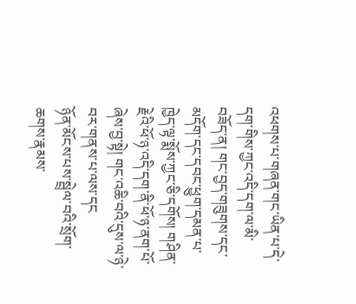འཕགས་པ་གཞན་གང་ཡིན་པ་དེ་དག་གིས་ཀྱང་འདི་དག་ལ་མི་བཟོད་ན། གང་བྱད་གཟུགས་དང་མདོག་དང་དབང་ཕྱུག་དམན་པ་ཁྱེད་ལྟ་སྨོས་ཀྱང་ཅི་དགོས། གཤིན་རྗེའི་ཕོ་ཉ་འདི་དག་ནི་ཕོ་ཉ་ནག་པོ་ཞེས་བྱ་སྟེ། གང་འཆི་བའི་དུས་ལ་ཉེ་བར་གནས་པ་ལས་དང
ཉོན་མོངས་པས་སྦྲེལ་བའི་སྲོག་ཆགས་རྣམས་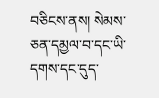བཅིངས་ནས། སེམས་ཅན་དམྱལ་བ་དང་ཡི་དགས་དང་དུད་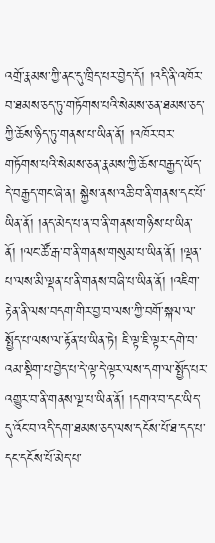འགྲོ་རྣམས་ཀྱི་ནང་དུ་ཁྲིད་པར་བྱེད་དོ། །འདི་ནི་འཁོར་བ་ཐམས་ཅད་ཏུ་གཏོགས་པའི་སེམས་ཅན་ཐམས་ཅད་ཀྱི་ཆོས་ཉིད་ཏུ་གནས་པ་ཡིན་ནོ། །འཁོར་བར་གཏོགས་པའི་སེམས་ཅན་རྣམས་ཀྱི་ཆོས་བརྒྱད་ཡོད་དེ་བརྒྱད་གང་ཞེ་ན། སྐྱེས་ནས་འཆི་བ་ནི་གནས་དང་པོ་ཡིན་ནོ། །ནད་མེད་པ་ན་བ་ནི་གནས་གཉིས་པ་ཡིན་ནོ། །ལང་ཚོ་རྒ་བ་ནི་གནས་གསུམ་པ་ཡིན་ནོ། །ལྡན་པ་ལས་མི་ལྡན་པ་ནི་གནས་བཞི་པ་ཡིན་ནོ། །འཇིག་རྟེན་ནི་ལས་བདག་གིར་བྱ་བ་ལས་ཀྱི་བགོ་སྐལ་ལ་སྤྱོད་པ་ལས་ལ་རྟོན་པ་ཡིན་ཏེ། ཇི་ལྟ་ཇི་ལྟར་དགེ་བ་འམ་སྡིག་པ་བྱེད་པ་དེ་ལྟ་དེ་ལྟར་ལས་དག་ལ་སྤྱོད་པར་འགྱུར་བ་ནི་གནས་ལྔ་པ་ཡིན་ནོ། །དགའ་བ་དང་ཡིད་དུ་འོང་བ་འདི་དག་ཐམས་ཅད་ལས་དངོས་པོ་ཐ་དད་པ་དང་དངོས་པོ་མེད་པ་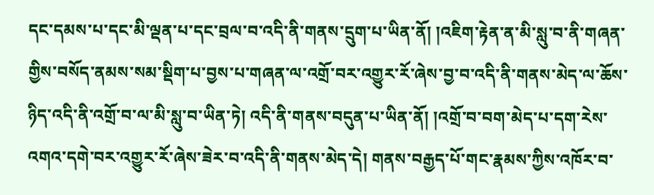དང་དམས་པ་དང་མི་ལྡན་པ་དང་བྲལ་བ་འདི་ནི་གནས་དྲུག་པ་ཡིན་ནོ། །འཇིག་རྟེན་ན་མི་སླུ་བ་ནི་གཞན་གྱིས་བསོད་ནམས་སམ་སྡིག་པ་བྱས་པ་གཞན་ལ་འགྲོ་བར་འགྱུར་རོ་ཞེས་བྱ་བ་འདི་ནི་གནས་མེད་ལ་ཆོས་ཉིད་འདི་ནི་འགྲོ་བ་ལ་མི་སླུ་བ་ཡིན་ཏེ། འདི་ནི་གནས་བདུན་པ་ཡིན་ནོ། །འགྲོ་བ་བག་མེད་པ་དག་རེས་འགའ་དགེ་བར་འགྱུར་རོ་ཞེས་ཟེར་བ་འདི་ནི་གནས་མེད་དེ། གནས་བརྒྱད་པོ་གང་རྣམས་ཀྱིས་འཁོར་བ་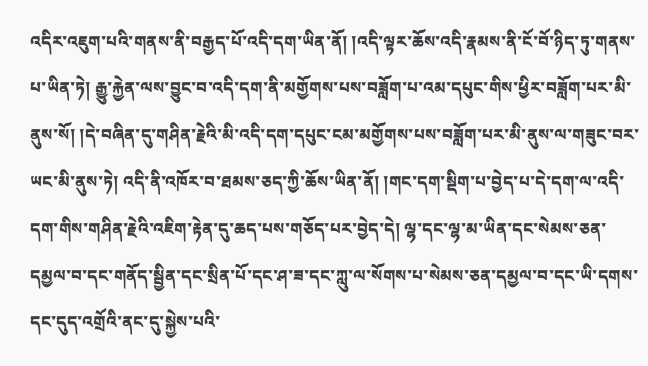འདིར་འཇུག་པའི་གནས་ནི་བརྒྱད་པོ་འདི་དག་ཡིན་ནོ། །འདི་ལྟར་ཆོས་འདི་རྣམས་ནི་ངོ་བོ་ཉིད་ཏུ་གནས་པ་ཡིན་ཏེ། རྒྱུ་རྐྱེན་ལས་བྱུང་བ་འདི་དག་ནི་མགྱོགས་པས་བཟློག་པ་འམ་དཔུང་གིས་ཕྱིར་བཟློག་པར་མི་ནུས་སོ། །དེ་བཞིན་དུ་གཤིན་རྗེའི་མི་འདི་དག་དཔུང་ངམ་མགྱོགས་པས་བཟློག་པར་མི་ནུས་ལ་གཟུང་བར་ཡང་མི་ནུས་ཏེ། འདི་ནི་འཁོར་བ་ཐམས་ཅད་ཀྱི་ཆོས་ཡིན་ནོ། །གང་དག་སྡིག་པ་བྱེད་པ་དེ་དག་ལ་འདི་དག་གིས་གཤིན་རྗེའི་འཇིག་རྟེན་དུ་ཆད་པས་གཅོད་པར་བྱེད་དེ། ལྷ་དང་ལྷ་མ་ཡིན་དང་སེམས་ཅན་དམྱལ་བ་དང་གནོད་སྦྱིན་དང་སྲིན་པོ་དང་ཤ་ཟ་དང་ཀླུ་ལ་སོགས་པ་སེམས་ཅན་དམྱལ་བ་དང་ཡི་དགས་དང་དུད་འགྲོའི་ནང་དུ་སྐྱེས་པའི་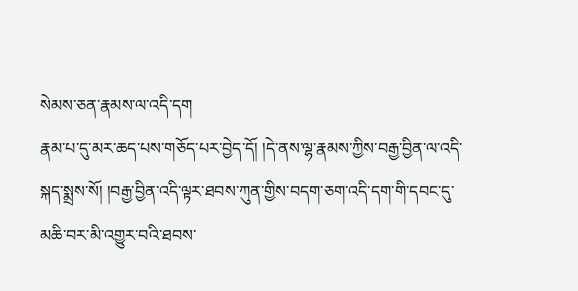སེམས་ཅན་རྣམས་ལ་འདི་དག
རྣམ་པ་དུ་མར་ཆད་པས་གཅོད་པར་བྱེད་དོ། །དེ་ནས་ལྷ་རྣམས་ཀྱིས་བརྒྱ་བྱིན་ལ་འདི་སྐད་སྨྲས་སོ། །བརྒྱ་བྱིན་འདི་ལྟར་ཐབས་ཀུན་གྱིས་བདག་ཅག་འདི་དག་གི་དབང་དུ་མཆི་བར་མི་འགྱུར་བའི་ཐབས་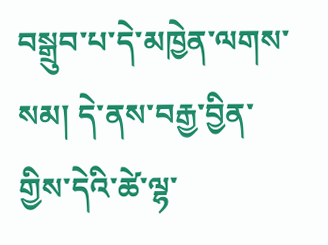བསྒྲུབ་པ་དེ་མཁྱེན་ལགས་སམ། དེ་ནས་བརྒྱ་བྱིན་གྱིས་དེའི་ཚེ་ལྷ་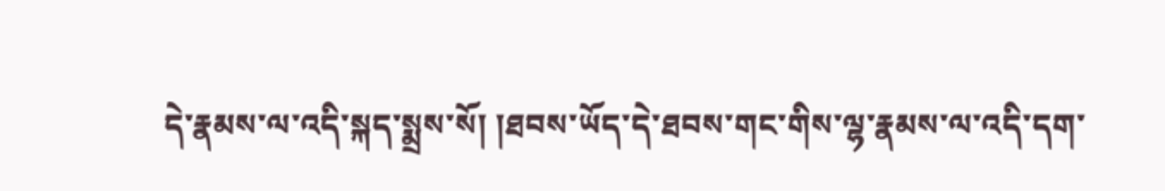དེ་རྣམས་ལ་འདི་སྐད་སྨྲས་སོ། །ཐབས་ཡོད་དེ་ཐབས་གང་གིས་ལྷ་རྣམས་ལ་འདི་དག་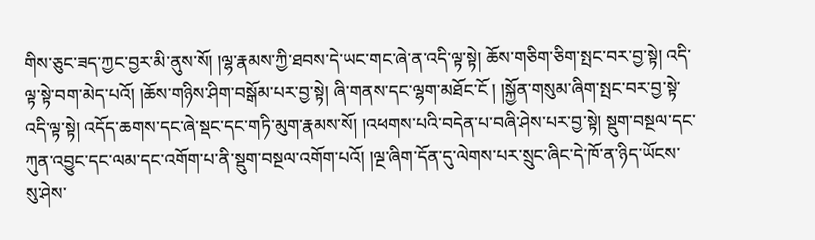གིས་ཅུང་ཟད་ཀྱང་བྱར་མི་ནུས་སོ། །ལྷ་རྣམས་ཀྱི་ཐབས་དེ་ཡང་གང་ཞེ་ན་འདི་ལྟ་སྟེ། ཆོས་གཅིག་ཅིག་སྤང་བར་བྱ་སྟེ། འདི་ལྟ་སྟེ་བག་མེད་པའོ། །ཆོས་གཉིས་ཤིག་བསྒོམ་པར་བྱ་སྟེ། ཞི་གནས་དང་ལྷག་མཐོང་ངོ ། །སྐྱོན་གསུམ་ཞིག་སྤང་བར་བྱ་སྟེ་འདི་ལྟ་སྟེ། འདོད་ཆགས་དང་ཞེ་སྡང་དང་གཏི་མུག་རྣམས་སོ། །འཕགས་པའི་བདེན་པ་བཞི་ཤེས་པར་བྱ་སྟེ། སྡུག་བསྔལ་དང་ཀུན་འབྱུང་དང་ལམ་དང་འགོག་པ་ནི་སྡུག་བསྔལ་འགོག་པའོ། །ལྔ་ཞིག་དོན་དུ་ལེགས་པར་སྲུང་ཞིང་དེ་ཁོ་ན་ཉིད་ཡོངས་སུ་ཤེས་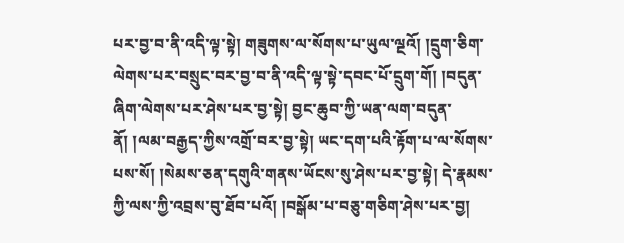པར་བྱ་བ་ནི་འདི་ལྟ་སྟེ། གཟུགས་ལ་སོགས་པ་ཡུལ་ལྔའོ། །དྲུག་ཅིག་ལེགས་པར་བསྲུང་བར་བྱ་བ་ནི་འདི་ལྟ་སྟེ་དབང་པོ་དྲུག་གོ། །བདུན་ཞིག་ལེགས་པར་ཤེས་པར་བྱ་སྟེ། བྱང་ཆུབ་ཀྱི་ཡན་ལག་བདུན་ནོ། །ལམ་བརྒྱད་ཀྱིས་འགྲོ་བར་བྱ་སྟེ། ཡང་དག་པའི་རྟོག་པ་ལ་སོགས་པས་སོ། །སེམས་ཅན་དགུའི་གནས་ཡོངས་སུ་ཤེས་པར་བྱ་སྟེ། དེ་རྣམས་ཀྱི་ལས་ཀྱི་འབྲས་བུ་ཐོབ་པའོ། །བསྒོམ་པ་བཅུ་གཅིག་ཤེས་པར་བྱ།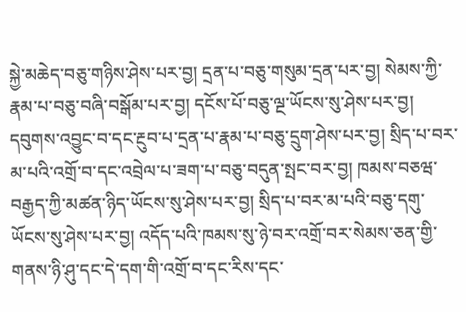སྐྱེ་མཆེད་བཅུ་གཉིས་ཤེས་པར་བྱ། དྲན་པ་བཅུ་གསུམ་དྲན་པར་བྱ། སེམས་ཀྱི་རྣམ་པ་བཅུ་བཞི་བསྒོམ་པར་བྱ། དངོས་པོ་བཅུ་ལྔ་ཡོངས་སུ་ཤེས་པར་བྱ། དབུགས་འབྱུང་བ་དང་རྔུབ་པ་དྲན་པ་རྣམ་པ་བཅུ་དྲུག་ཤེས་པར་བྱ། སྲིད་པ་བར་མ་པའི་འགྲོ་བ་དང་འབྲེལ་པ་ཟག་པ་བཅུ་བདུན་སྤང་བར་བྱ། ཁམས་བཅཝ་བརྒྱད་ཀྱི་མཚན་ཉིད་ཡོངས་སུ་ཤེས་པར་བྱ། སྲིད་པ་བར་མ་པའི་བཅུ་དགུ་ཡོངས་སུ་ཤེས་པར་བྱ། འདོད་པའི་ཁམས་སུ་ཉེ་བར་འགྲོ་བར་སེམས་ཅན་གྱི་གནས་ཉི་ཤུ་དང་དེ་དག་གི་འགྲོ་བ་དང་རིས་དང་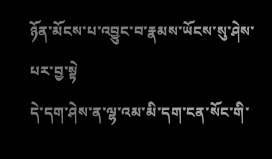ཉོན་མོངས་པ་འབྱུང་བ་རྣམས་ཡོངས་སུ་ཤེས་པར་བྱ་སྟེ
དེ་དག་ཤེས་ན་ལྷ་འམ་མི་དག་ངན་སོང་གི་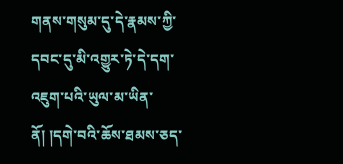གནས་གསུམ་དུ་དེ་རྣམས་ཀྱི་དབང་དུ་མི་འགྱུར་ཏེ་དེ་དག་འཇུག་པའི་ཡུལ་མ་ཡིན་ནོ། །དགེ་བའི་ཆོས་ཐམས་ཅད་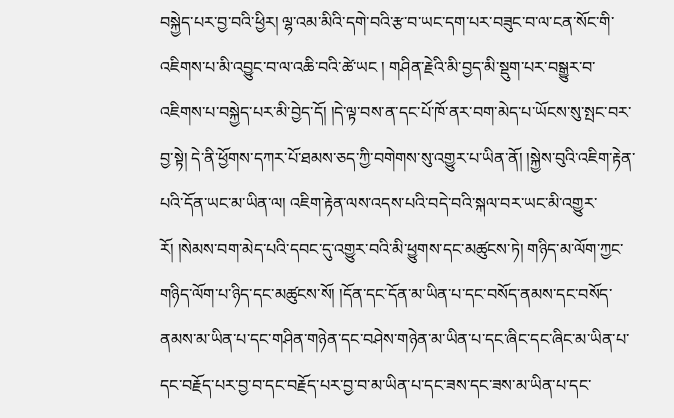བསྐྱེད་པར་བྱ་བའི་ཕྱིར། ལྷ་འམ་མིའི་དགེ་བའི་རྩ་བ་ཡང་དག་པར་བཟུང་བ་ལ་ངན་སོང་གི་འཇིགས་པ་མི་འབྱུང་བ་ལ་འཆི་བའི་ཚེ་ཡང ། གཤིན་རྗེའི་མི་བྱད་མི་སྡུག་པར་བསྒྱུར་བ་འཇིགས་པ་བསྐྱེད་པར་མི་བྱེད་དོ། །དེ་ལྟ་བས་ན་དང་པོ་ཁོ་ནར་བག་མེད་པ་ཡོངས་སུ་སྤང་བར་བྱ་སྟེ། དེ་ནི་ཕྱོགས་དཀར་པོ་ཐམས་ཅད་ཀྱི་བགེགས་སུ་འགྱུར་པ་ཡིན་ནོ། །སྐྱེས་བུའི་འཇིག་རྟེན་པའི་དོན་ཡང་མ་ཡིན་ལ། འཇིག་རྟེན་ལས་འདས་པའི་བདེ་བའི་སྐལ་བར་ཡང་མི་འགྱུར་རོ། །སེམས་བག་མེད་པའི་དབང་དུ་འགྱུར་བའི་མི་ཕྱུགས་དང་མཚུངས་ཏེ། གཉིད་མ་ལོག་ཀྱང་གཉིད་ལོག་པ་ཉིད་དང་མཚུངས་སོ། །དོན་དང་དོན་མ་ཡིན་པ་དང་བསོད་ནམས་དང་བསོད་ནམས་མ་ཡིན་པ་དང་གཤིན་གཉེན་དང་བཤེས་གཉེན་མ་ཡིན་པ་དང་ཞིང་དང་ཞིང་མ་ཡིན་པ་དང་བརྗོད་པར་བྱ་བ་དང་བརྗོད་པར་བྱ་བ་མ་ཡིན་པ་དང་ཟས་དང་ཟས་མ་ཡིན་པ་དང་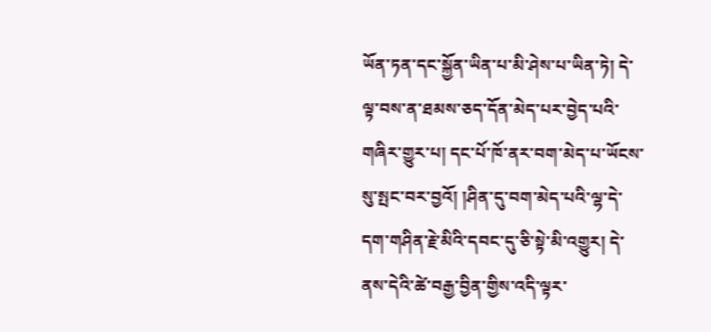ཡོན་ཏན་དང་སྐྱོན་ཡིན་པ་མི་ཤེས་པ་ཡིན་ཏེ། དེ་ལྟ་བས་ན་ཐམས་ཅད་དོན་མེད་པར་བྱེད་པའི་གཞིར་གྱུར་པ། དང་པོ་ཁོ་ནར་བག་མེད་པ་ཡོངས་སུ་སྤང་བར་བྱའོ། །ཤིན་དུ་བག་མེད་པའི་ལྷ་དེ་དག་གཤིན་རྗེ་མིའི་དབང་དུ་ཅི་སྟེ་མི་འགྱུར། དེ་ནས་དེའི་ཚེ་བརྒྱ་བྱིན་གྱིས་འདི་ལྟར་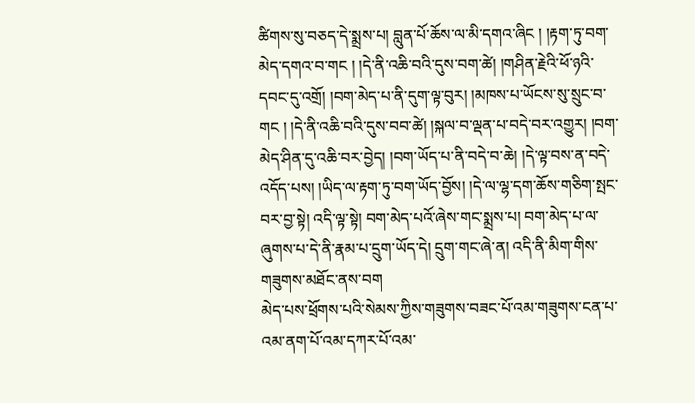ཚིགས་སུ་བཅད་དེ་སྨྲས་པ། བླུན་པོ་ཆོས་ལ་མི་དགའ་ཞིང ། །རྟག་ཏུ་བག་མེད་དགའ་བ་གང ། །དེ་ནི་འཆི་བའི་དུས་བག་ཚེ། །གཤིན་རྗེའི་ཕོ་ཉའི་དབང་དུ་འགྲོ། །བག་མེད་པ་ནི་དུག་ལྟ་བུར། །མཁས་པ་ཡོངས་སུ་སྲུང་བ་གང ། །དེ་ནི་འཆི་བའི་དུས་བབ་ཚེ། །སྐལ་བ་ལྡན་པ་བདེ་བར་འགྱུར། །བག་མེད་ཤིན་དུ་འཆི་བར་བྱེད། །བག་ཡོད་པ་ནི་བདེ་བ་ཆེ། །དེ་ལྟ་བས་ན་བདེ་འདོད་པས། །ཡིད་ལ་རྟག་ཏུ་བག་ཡོད་བྱོས། །དེ་ལ་ལྷ་དག་ཆོས་གཅིག་སྤང་བར་བྱ་སྟེ། འདི་ལྟ་སྟེ། བག་མེད་པའོ་ཞེས་གང་སྨྲས་པ། བག་མེད་པ་ལ་ཞུགས་པ་དེ་ནི་རྣམ་པ་དྲུག་ཡོད་དེ། དྲུག་གང་ཞེ་ན། འདི་ནི་མིག་གིས་གཟུགས་མཐོང་ནས་བག
མེད་པས་ཕྲོགས་པའི་སེམས་ཀྱིས་གཟུགས་བཟང་པོ་འམ་གཟུགས་ངན་པ་འམ་ནག་པོ་འམ་དཀར་པོ་འམ་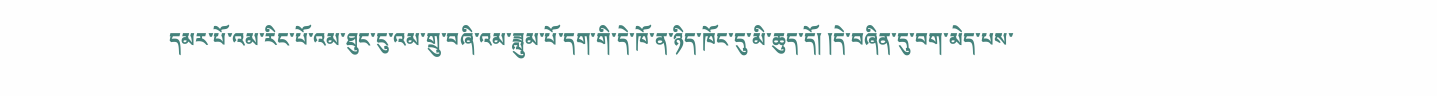དམར་པོ་འམ་རིང་པོ་འམ་ཐུང་ངུ་འམ་གྲུ་བཞི་འམ་ཟླུམ་པོ་དག་གི་དེ་ཁོ་ན་ཉིད་ཁོང་དུ་མི་ཆུད་དོ། །དེ་བཞིན་དུ་བག་མེད་པས་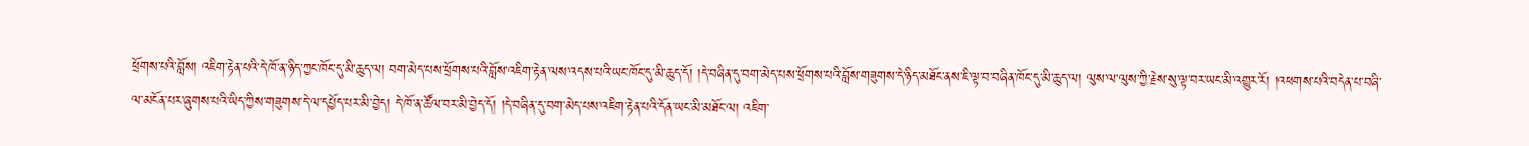ཕྲོགས་པའི་བློས། འཇིག་རྟེན་པའི་དེ་ཁོ་ན་ཉིད་ཀྱང་ཁོང་དུ་མི་ཆུད་ལ། བག་མེད་པས་ཕྲོགས་པའི་བློས་འཇིག་རྟེན་ལས་འདས་པའི་ཡང་ཁོང་དུ་མི་ཆུད་དོ། །དེ་བཞིན་དུ་བག་མེད་པས་ཕྲོགས་པའི་བློས་གཟུགས་དེ་ཉིད་མཐོང་ནས་ཇི་ལྟ་བ་བཞིན་ཁོང་དུ་མི་ཆུད་ལ། ལུས་ལ་ལུས་ཀྱི་རྗེས་སུ་ལྟ་བར་ཡང་མི་འགྱུར་རོ། །འཕགས་པའི་བདེན་པ་བཞི་ལ་མངོན་པར་ཞུགས་པའི་ཡིད་ཀྱིས་གཟུགས་དེ་ལ་དཔྱོད་པར་མི་བྱེད། དེ་ཁོ་ན་ཚོལ་བར་མི་བྱེད་དོ། །དེ་བཞིན་དུ་བག་མེད་པས་འཇིག་རྟེན་པའི་དོན་ཡང་མི་མཐོང་ལ། འཇིག་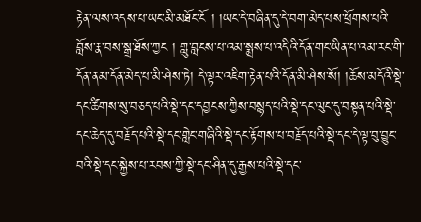རྟེན་ལས་འདས་པ་ཡང་མི་མཐོང་ངོ ། །ཡང་དེ་བཞིན་དུ་དེ་བག་མེད་པས་ཕྲོགས་པའི་བློས་རྣ་བས་སྒྲ་ཐོས་ཀྱང ། གླུ་བླངས་པ་འམ་སྨྲས་པ་འདིའི་དོན་གང་ཡིན་པ་འམ་རང་གི་དོན་ནམ་དོན་མེད་པ་མི་ཤེས་ཏེ། དེ་ལྟར་འཇིག་རྟེན་པའི་དོན་མི་ཤེས་སོ། །ཆོས་མདོའི་སྡེ་དང་ཚིགས་སུ་བཅད་པའི་སྡེ་དང་དབྱངས་ཀྱིས་བསྙད་པའི་སྡེ་དང་ལུང་དུ་བསྟན་པའི་སྡེ་དང་ཆེད་དུ་བརྗོད་པའི་སྡེ་དང་གླེང་གཞིའི་སྡེ་དང་རྟོགས་པ་བརྗོད་པའི་སྡེ་དང་དེ་ལྟ་བུ་བྱུང་བའི་སྡེ་དང་སྐྱེས་པ་རབས་ཀྱི་སྡེ་དང་ཤིན་དུ་རྒྱས་པའི་སྡེ་དང་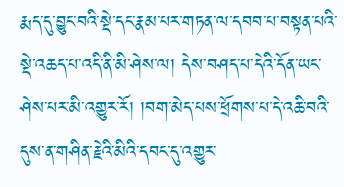རྨད་དུ་བྱུང་བའི་སྡེ་དང་རྣམ་པར་གཏན་ལ་དབབ་པ་བསྟན་པའི་སྡེ་འཆད་པ་འདི་ནི་མི་ཤེས་ལ། དེས་བཤད་པ་དེའི་དོན་ཡང་ཤེས་པར་མི་འགྱུར་རོ། །བག་མེད་པས་ཕྲོགས་པ་དེ་འཆི་བའི་དུས་ན་གཤིན་རྗེའི་མིའི་དབང་དུ་འགྱུར་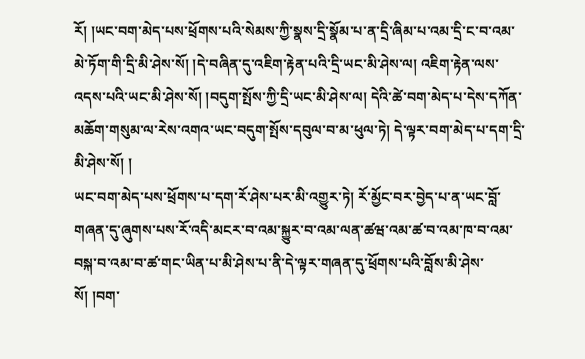རོ། །ཡང་བག་མེད་པས་ཕྲོགས་པའི་སེམས་ཀྱི་སྣས་དྲི་སྣོམ་པ་ན་དྲི་ཞིམ་པ་འམ་དྲི་ང་བ་འམ་མེ་ཏོག་གི་དྲི་མི་ཤེས་སོ། །དེ་བཞིན་དུ་འཇིག་རྟེན་པའི་དྲི་ཡང་མི་ཤེས་ལ། འཇིག་རྟེན་ལས་འདས་པའི་ཡང་མི་ཤེས་སོ། །བདུག་སྤོས་ཀྱི་དྲི་ཡང་མི་ཤེས་ལ། དེའི་ཚེ་བག་མེད་པ་དེས་དཀོན་མཆོག་གསུམ་ལ་རེས་འགའ་ཡང་བདུག་སྤོས་དབུལ་བ་མ་ཕུལ་ཏེ། དེ་ལྟར་བག་མེད་པ་དག་དྲི་མི་ཤེས་སོ། །
ཡང་བག་མེད་པས་ཕྲོགས་པ་དག་རོ་ཤེས་པར་མི་འགྱུར་ཏེ། རོ་མྱོང་བར་བྱེད་པ་ན་ཡང་བློ་གཞན་དུ་ཞུགས་པས་རོ་འདི་མངར་བ་འམ་སྐྱུར་བ་འམ་ལན་ཚཝ་འམ་ཚ་བ་འམ་ཁ་བ་འམ་བསྐ་བ་འམ་བ་ཚ་གང་ཡིན་པ་མི་ཤེས་པ་ནི་དེ་ལྟར་གཞན་དུ་ཕྲོགས་པའི་བློས་མི་ཤེས་སོ། །བག་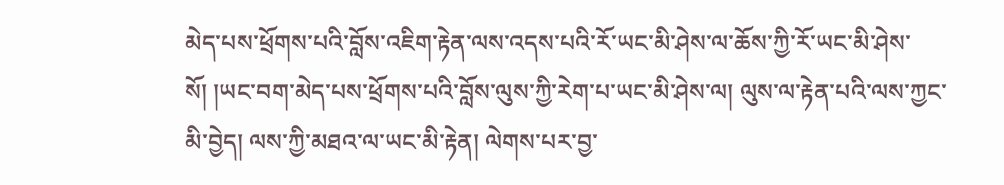མེད་པས་ཕྲོགས་པའི་བློས་འཇིག་རྟེན་ལས་འདས་པའི་རོ་ཡང་མི་ཤེས་ལ་ཆོས་ཀྱི་རོ་ཡང་མི་ཤེས་སོ། །ཡང་བག་མེད་པས་ཕྲོགས་པའི་བློས་ལུས་ཀྱི་རེག་པ་ཡང་མི་ཤེས་ལ། ལུས་ལ་རྟེན་པའི་ལས་ཀྱང་མི་བྱེད། ལས་ཀྱི་མཐའ་ལ་ཡང་མི་རྟེན། ལེགས་པར་བྱ་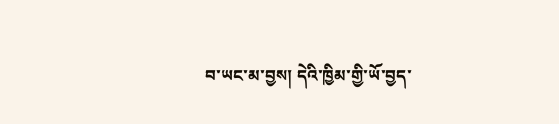བ་ཡང་མ་བྱས། དེའི་ཁྱིམ་གྱི་ཡོ་བྱད་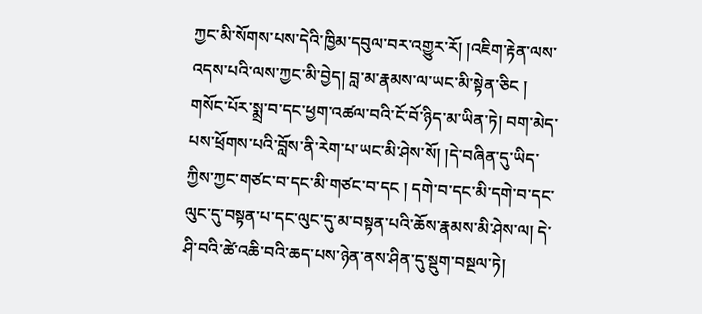ཀྱང་མི་སོགས་པས་དེའི་ཁྱིམ་དབུལ་བར་འགྱུར་རོ། །འཇིག་རྟེན་ལས་འདས་པའི་ལས་ཀྱང་མི་བྱེད། བླ་མ་རྣམས་ལ་ཡང་མི་སྟེན་ཅིང ། གསོང་པོར་སྨྲ་བ་དང་ཕྱག་འཚལ་བའི་ངོ་བོ་ཉིད་མ་ཡིན་ཏེ། བག་མེད་པས་ཕྲོགས་པའི་བློས་ནི་རེག་པ་ཡང་མི་ཤེས་སོ། །དེ་བཞིན་དུ་ཡིད་ཀྱིས་ཀྱང་གཙང་བ་དང་མི་གཙང་བ་དང ། དགེ་བ་དང་མི་དགེ་བ་དང་ལུང་དུ་བསྟན་པ་དང་ལུང་དུ་མ་བསྟན་པའི་ཆོས་རྣམས་མི་ཤེས་ལ། དེ་ཤི་བའི་ཚེ་འཆི་བའི་ཆད་པས་ཉེན་ནས་ཤིན་དུ་སྡུག་བསྔལ་ཏེ།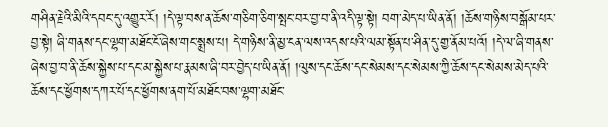གཤིན་རྗེའི་མིའི་དབང་དུ་འགྱུར་རོ། །དེ་ལྟ་བས་ན་ཆོས་གཅིག་ཅིག་སྤང་བར་བྱ་བ་ནི་འདི་ལྟ་སྟེ། བག་མེད་པ་ཡིན་ནོ། །ཆོས་གཉིས་བསྒོམ་པར་བྱ་སྟེ། ཞི་གནས་དང་ལྷག་མཐོང་ངོ་ཞེས་གང་སྨྲས་པ། དེ་གཉིས་ནི་མྱ་ངན་ལས་འདས་པའི་ལམ་སྟོན་པ་ཤིན་དུ་གྱ་ནོམ་པའོ། །དེ་ལ་ཞི་གནས་ཞེས་བྱ་བ་ནི་ཆོས་སྐྱེས་པ་དང་མ་སྐྱེས་པ་རྣམས་ཞི་བར་བྱེད་པ་ཡིན་ནོ། །ལུས་དང་ཆོས་དང་སེམས་དང་སེམས་ཀྱི་ཆོས་དང་སེམས་མེད་པའི་ཆོས་དང་ཕྱོགས་དཀར་པོ་དང་ཕྱོགས་ནག་པོ་མཐོང་བས་ལྷག་མཐོང་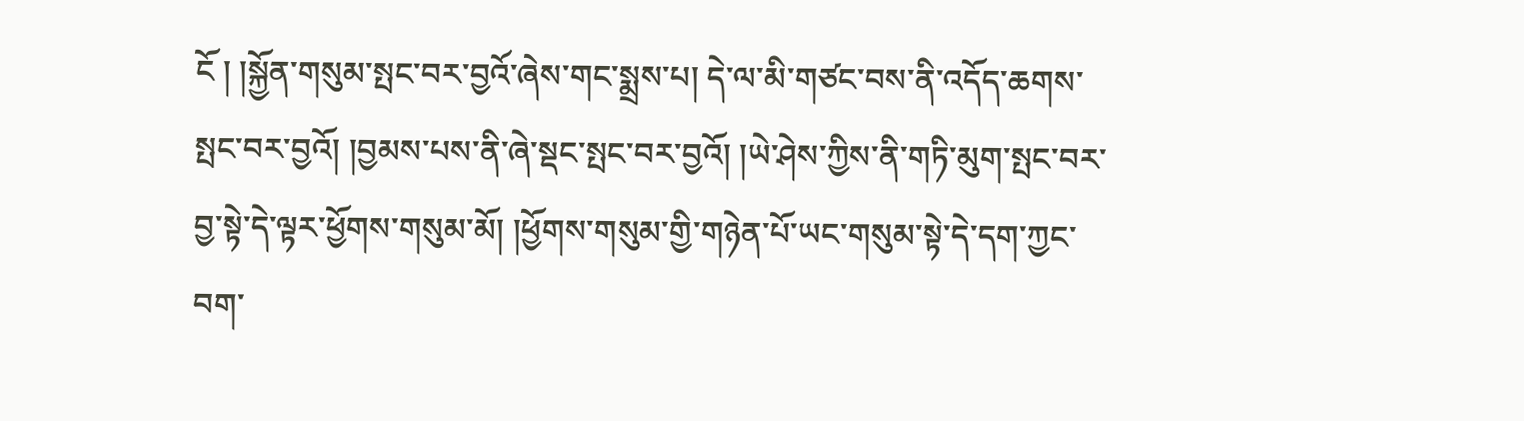ངོ ། །སྐྱོན་གསུམ་སྤང་བར་བྱའོ་ཞེས་གང་སྨྲས་པ། དེ་ལ་མི་གཙང་བས་ནི་འདོད་ཆགས་སྤང་བར་བྱའོ། །བྱམས་པས་ནི་ཞེ་སྡང་སྤང་བར་བྱའོ། །ཡེ་ཤེས་ཀྱིས་ནི་གཏི་མུག་སྤང་བར་བྱ་སྟེ་དེ་ལྟར་ཕྱོགས་གསུམ་མོ། །ཕྱོགས་གསུམ་གྱི་གཉེན་པོ་ཡང་གསུམ་སྟེ་དེ་དག་ཀྱང་བག་